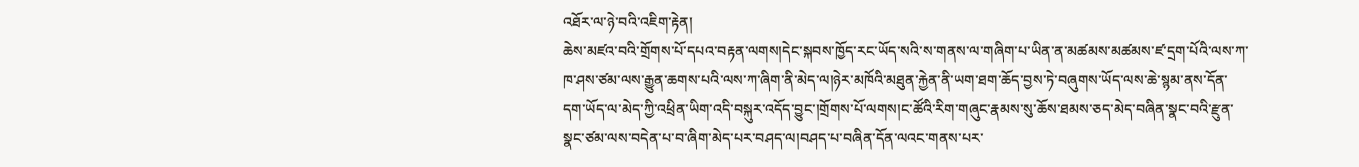འཐོར་ལ་ཉེ་བའི་འཇིག་རྟེན།
ཆེས་མཛའ་བའི་གྲོགས་པོ་དཔའ་བརྟན་ལགས།དེང་སྐབས་ཁྱོད་རང་ཡོད་སའི་ས་གནས་ལ་གཞིག་པ་ཡིན་ན་མཚམས་མཚམས་ཛ་དྲག་པོའི་ལས་ཀ་ཁ་ཤས་ཙམ་ལས་རྒྱུན་ཆགས་པའི་ལས་ཀ་ཞིག་ནི་མེད་ལ།ཉེར་མཁོའི་མཐུན་རྐྱེན་ནི་ཡག་ཐག་ཆོད་བྱས་ཏེ་བཞུགས་ཡོད་ལས་ཆེ་སྙམ་ནས་དོན་དག་ཡོད་ལ་མེད་ཀྱི་འཕྲིན་ཡིག་འདི་བསྐུར་འདོད་བྱུང་།གྲོགས་པོ་ལགས།ང་ཚོའི་རིག་གཞུང་རྣམས་སུ་ཆོས་ཐམས་ཅད་མེད་བཞིན་སྣང་བའི་རྫུན་སྣང་ཙམ་ལས་བདེན་པ་བ་ཞིག་མེད་པར་བཤད་ལ།བཤད་པ་བཞིན་དོན་ལའང་གནས་པར་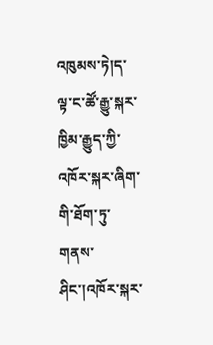འཁུམས་ཏེ།ད་ལྟ་ང་ཚོ་རྒྱུ་སྐར་ཁྱིམ་རྒྱུད་ཀྱི་འཁོར་སྐར་ཞིག་གི་ཐོག་ཏུ་གནས་ཤིང་།འཁོར་སྐར་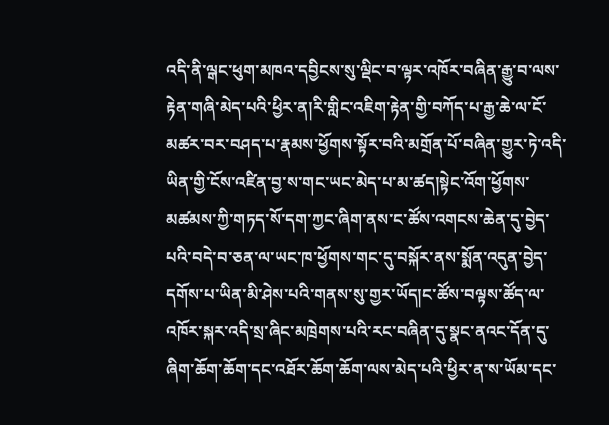འདི་ནི་ལྒང་ཕུག་མཁའ་དབྱིངས་སུ་ལྡིང་བ་ལྟར་འཁོར་བཞིན་རྒྱུ་བ་ལས་རྟེན་གཞི་མེད་པའི་ཕྱིར་ན།རི་གླིང་འཇིག་རྟེན་གྱི་བཀོད་པ་རྒྱ་ཆེ་ལ་ངོ་མཚར་བར་བཤད་པ་རྣམས་ཕྱོགས་སྟོར་བའི་མགྲོན་པོ་བཞིན་གྱུར་ཏེ་འདི་ཡིན་གྱི་ངོས་འཛིན་བྱ་ས་གང་ཡང་མེད་པ་མ་ཚད།སྟེང་འོག་ཕྱོགས་མཚམས་ཀྱི་གཏད་སོ་དག་ཀྱང་ཞིག་ནས་ང་ཚོས་འགངས་ཆེན་དུ་བྱེད་པའི་བདེ་བ་ཅན་ལ་ཡང་ཁ་ཕྱོགས་གང་དུ་བསྐོར་ནས་སྨོན་འདུན་བྱེད་དགོས་པ་ཡིན་མི་ཤེས་པའི་གནས་སུ་གྱར་ཡོད།ང་ཚོས་བལྟས་ཚོད་ལ་འཁོར་སྐར་འདི་སྲ་ཞིང་མཁྲེགས་པའི་རང་བཞིན་དུ་སྣང་ནའང་དོན་དུ་ཞིག་ཆོག་ཆོག་དང་འཐོར་ཆོག་ཆོག་ལས་མེད་པའི་ཕྱིར་ན་ས་ཡོམ་དང་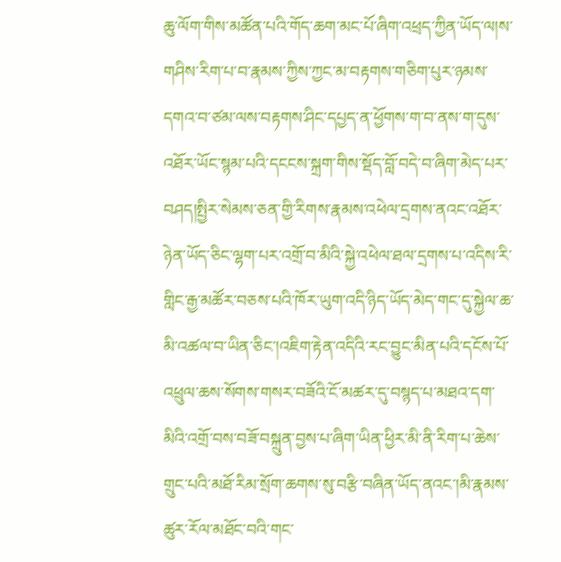ཆུ་ལོག་གིས་མཚོན་པའི་གོད་ཆག་མང་པོ་ཞིག་འཕྲད་ཀྱིན་ཡོད་ལ།ས་གཤིས་རིག་པ་བ་རྣམས་ཀྱིས་ཀྱང་མ་བརྟགས་གཅིག་པུར་ཉམས་དགའ་བ་ཙམ་ལས་བརྟགས་ཤིང་དཔྱད་ན་ཕྱོགས་ག་བ་ནས་ག་དུས་འཐོར་ཡོང་སྙམ་པའི་དངངས་སྐྲག་གིས་སྡོད་བློ་བདེ་བ་ཞིག་མེད་པར་བཤད།སྤྱིར་སེམས་ཅན་གྱི་རིགས་རྣམས་འཕེལ་དྲགས་ནའང་འཐོར་ཉེན་ཡོད་ཅིང་ལྷག་པར་འགྲོ་བ་མིའི་སྐྱེ་འཕེལ་ཐལ་དྲགས་པ་འདིས་རི་གླིང་རྒྱ་མཚོར་བཅས་པའི་ཁོར་ཡུག་འདི་ཉིད་ཡོད་མེད་གང་དུ་སྐྱེལ་ཆ་མི་འཚལ་བ་ཡིན་ཅིང་།འཇིག་རྟེན་འདིའི་རང་བྱུང་མིན་པའི་དངོས་པོ་འཕྲུལ་ཆས་སོགས་གསར་བཟོའི་ངོ་མཚར་དུ་བསྙད་པ་མཐའ་དག་མིའི་འགྲོ་བས་བཟོ་བསྐྲུན་བྱས་པ་ཞིག་ཡིན་ཕྱིར་མི་ནི་རིག་པ་ཆེས་གྲུང་པའི་མཐོ་རིམ་སྲོག་ཆགས་སུ་བརྩི་བཞིན་ཡོད་ནའང་།མི་རྣམས་ཚུར་རོལ་མཐོང་བའི་གང་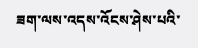ཟག་ལས་འདས་འོངས་ཤེས་པའི་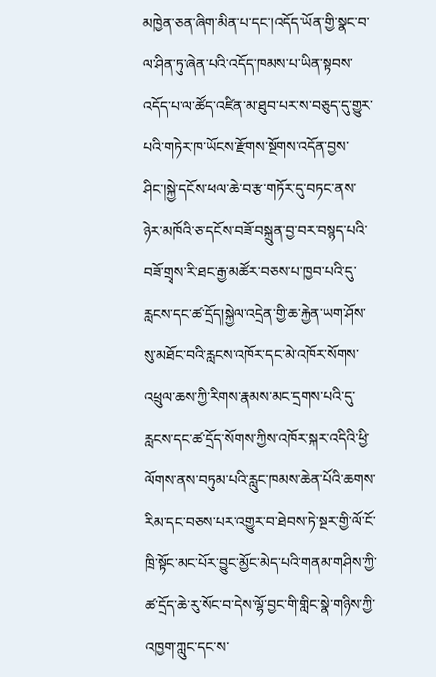མཁྱེན་ཅན་ཞིག་མིན་པ་དང་།འདོད་ཡོན་གྱི་སྣང་བ་ལ་ཤིན་ཏུ་ཞེན་པའི་འདོད་ཁམས་པ་ཡིན་སྟབས་འདོད་པ་ལ་ཚོད་འཛིན་མ་ཐུབ་པར་ས་བཅུད་དུ་གྱུར་པའི་གཏེར་ཁ་ཡོངས་རྫོགས་སྔོགས་འདོན་བྱས་ཤིང་།སྐྱེ་དངོས་ཕལ་ཆེ་བ་རྩ་གཏོར་དུ་བཏང་ནས་ཉེར་མཁོའི་ཅ་དངོས་བཟོ་བསྐྲུན་བྱ་བར་བསྙད་པའི་བཟོ་གྲྭས་རི་ཐང་རྒྱ་མཚོར་བཅས་པ་ཁྱབ་པའི་དུ་རླངས་དང་ཚ་དྲོད།སྐྱེལ་འདྲེན་གྱི་ཆ་རྐྱེན་ཡག་ཤོས་སུ་མཐོང་བའི་རླངས་འཁོར་དང་མེ་འཁོར་སོགས་འཕྲུལ་ཆས་ཀྱི་རིགས་རྣམས་མང་དྲགས་པའི་དུ་རླངས་དང་ཚ་དྲོད་སོགས་ཀྱིས་འཁོར་སྐར་འདིའི་ཕྱི་ལོགས་ནས་བཏུམ་པའི་རླུང་ཁམས་ཆེན་པོའི་ཆགས་རིམ་དང་བཅས་པར་འགྱུར་བ་ཐེབས་ཏེ་སྔར་གྱི་ལོ་ངོ་ཁྲི་སྟོང་མང་པོར་བྱུང་མྱོང་མེད་པའི་གནམ་གཤིས་ཀྱི་ཚ་དྲོད་ཆེ་རུ་སོང་བ་དེས་ལྷོ་བྱང་གི་གླིང་སྣེ་གཉིས་ཀྱི་འཁྱག་ཀླུང་དང་ས་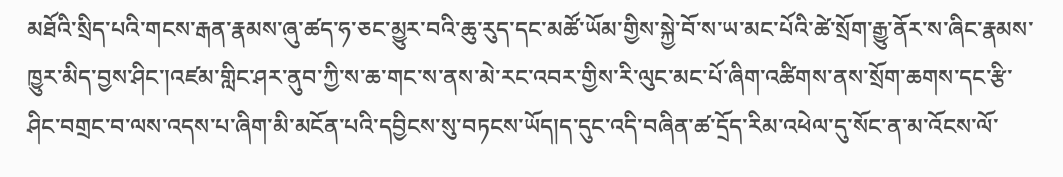མཐོའི་སྲིད་པའི་གངས་རྒན་རྣམས་ཞུ་ཚད་ཧ་ཅང་མྱུར་བའི་ཆུ་རུད་དང་མཚོ་ཡོམ་གྱིས་སྐྱེ་བོ་ས་ཡ་མང་པོའི་ཚེ་སྲོག་རྒྱུ་ནོར་ས་ཞིང་རྣམས་ཁྱུར་མིད་བྱས་ཤིང་།འཛམ་གླིང་ཤར་ནུབ་ཀྱི་ས་ཆ་གང་ས་ནས་མེ་རང་འབར་གྱིས་རི་ལུང་མང་པོ་ཞིག་འཚིགས་ནས་སྲོག་ཆགས་དང་རྩི་ཤིང་བགྲང་བ་ལས་འདས་པ་ཞིག་མི་མངོན་པའི་དབྱིངས་སུ་བཏངས་ཡོད།ད་དུང་འདི་བཞིན་ཚ་དྲོད་རིམ་འཕེལ་དུ་སོང་ན་མ་འོངས་ལོ་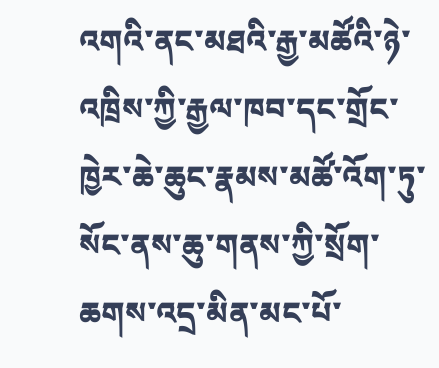འགའི་ནང་མཐའི་རྒྱ་མཚོའི་ཉེ་འཁྲིས་ཀྱི་རྒྱལ་ཁབ་དང་གྲོང་ཁྱེར་ཆེ་ཆུང་རྣམས་མཚོ་འོག་ཏུ་སོང་ནས་ཆུ་གནས་ཀྱི་སྲོག་ཆགས་འདྲ་མིན་མང་པོ་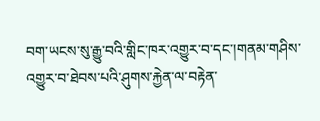བག་ཡངས་སུ་རྒྱུ་བའི་གླིང་ཁར་འགྱུར་བ་དང་།གནམ་གཤིས་འགྱུར་བ་ཐེབས་པའི་ཤུགས་རྐྱེན་ལ་བརྟེན་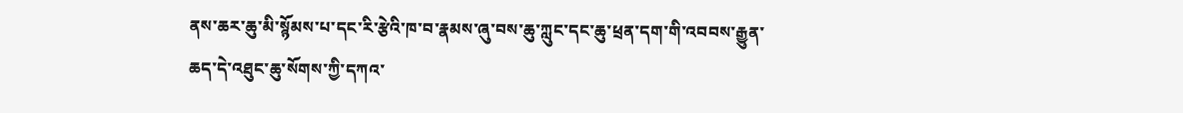ནས་ཆར་ཆུ་མི་སྙོམས་པ་དང་རི་རྩེའི་ཁ་བ་རྣམས་ཞུ་བས་ཆུ་ཀླུང་དང་ཆུ་ཕྲན་དག་གི་འབབས་རྒྱུན་ཆད་དེ་འཐུང་ཆུ་སོགས་ཀྱི་དཀའ་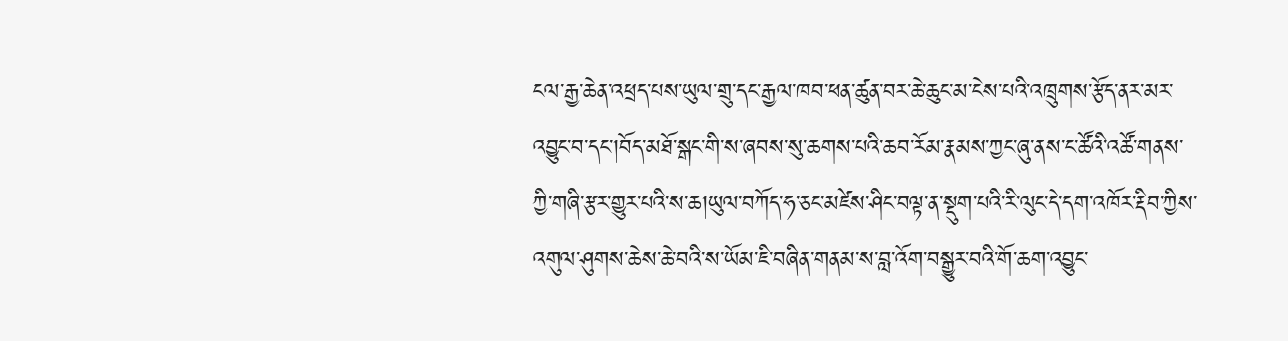ངལ་རྒྱ་ཆེན་འཕྲད་པས་ཡུལ་གྲུ་དང་རྒྱལ་ཁབ་ཕན་ཚུན་བར་ཆེ་ཆུང་མ་ངེས་པའི་འཁྲུགས་རྩོད་ནར་མར་འབྱུང་བ་དང་།བོད་མཐོ་སྒང་གི་ས་ཞབས་སུ་ཆགས་པའི་ཆབ་རོམ་རྣམས་ཀྱང་ཞུ་ནས་ང་ཚོའི་འཚོ་གནས་ཀྱི་གཞི་རྩར་གྱུར་པའི་ས་ཆ།ཡུལ་བཀོད་ཧ་ཅང་མཛེས་ཤིང་བལྟ་ན་སྡུག་པའི་རི་ལུང་དེ་དག་འཁོར་རྡིབ་ཀྱིས་འགུལ་ཤུགས་ཆེས་ཆེ་བའི་ས་ཡོམ་ཇི་བཞིན་གནམ་ས་བླ་འོག་བསྒྱུར་བའི་གོ་ཆག་འབྱུང་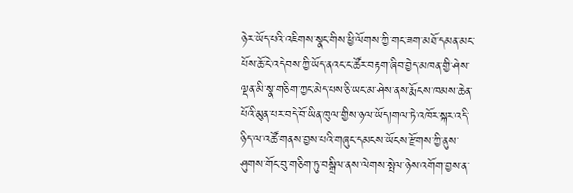ཉེར་ཡོད་པའི་འཇིགས་སྣང་གིས་ཕྱི་ལོགས་ཀྱི་གང་ཟག་མཐོ་དམན་མང་པོས་ཆོ་ངེ་འདེབས་ཀྱི་ཡོད་ནའང་ང་ཚོར་བརྟག་ཞིབ་བྱེད་མཁན་གྱི་ཤེས་ལྡན་མི་སྣ་གཅིག་ཀྱང་མེད་པས་ཅི་ཡང་མ་ཤེས་ནས་རྨོངས་ཁམས་ཆེན་པོའི་མུན་པར་བདེ་བོ་ཡིན་ཁུལ་གྱིས་ཉལ་ཡོད།གལ་ཏེ་འཁོར་སྐར་འདི་ཉིད་ལ་འཚོ་གནས་བྱས་པའི་གཞུང་དམངས་ཡོངས་རྫོགས་ཀྱི་ནུས་ཤུགས་གོང་བུ་གཅིག་ཏུ་བསྒྲིལ་ནས་ལེགས་སྤེལ་ཉེས་འགོག་བྱས་ན་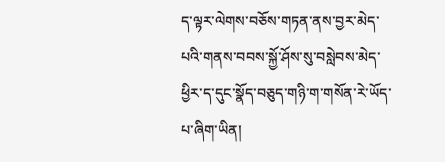ད་ལྟར་ལེགས་བཅོས་གཏན་ནས་བྱར་མེད་པའི་གནས་བབས་སྐྱོ་ཤོས་སུ་བསླེབས་མེད་ཕྱིར་ད་དུང་སྣོད་བཅུད་གཉི་ག་གསོན་རེ་ཡོད་པ་ཞིག་ཡིན།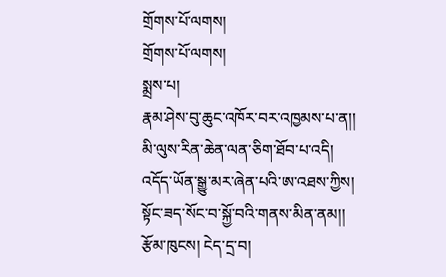གྲོགས་པོ་ལགས།
གྲོགས་པོ་ལགས།
སྨྲས་པ།
རྣམ་ཤེས་བུ་ཆུང་འཁོར་བར་འཁྱམས་པ་ན།།
མི་ལུས་རིན་ཆེན་ལན་ཅིག་ཐོབ་པ་འདི།
འདོད་ཡོན་སྒྱུ་མར་ཞེན་པའི་ཨ་འཐས་ཀྱིས།
སྟོང་ཟད་སོང་བ་སྐྱོ་བའི་གནས་མིན་ནམ།།
རྩོམ་ཁུངས། ངེད་དྲ་བ།